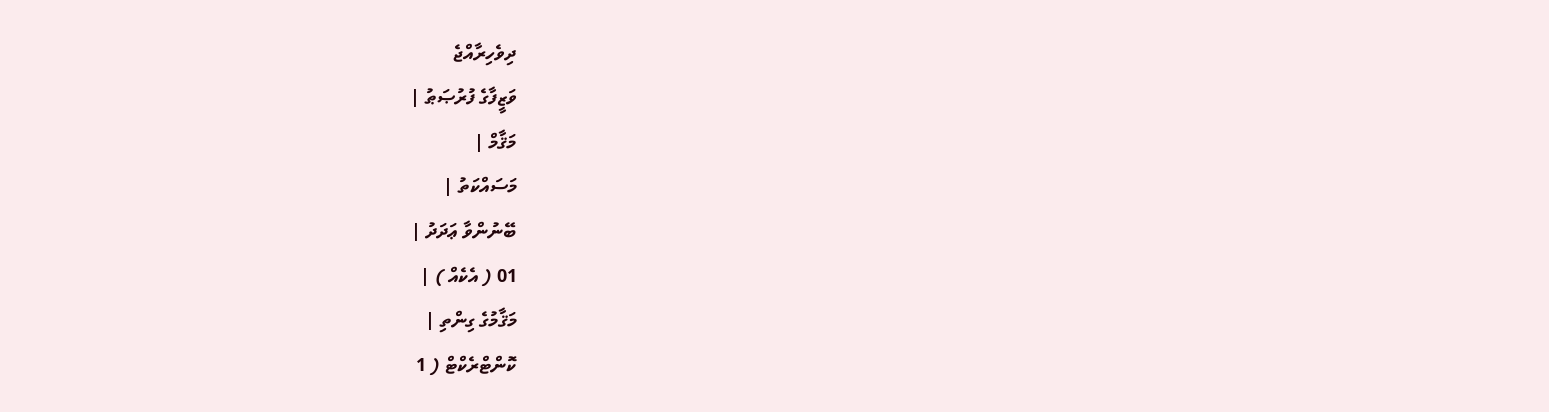ދިވެހިރާއްޖެ
ވަޒީފާގެ ފުރުޞަޠު |
މަޤާމް |
މަސައްކަތު |
ބޭނުންވާ ޢަދަދު |
01 ( އެކެއް ) |
މަޤާމުގެ ގިންތި |
ކޮންޓްރެކްޓް ( 1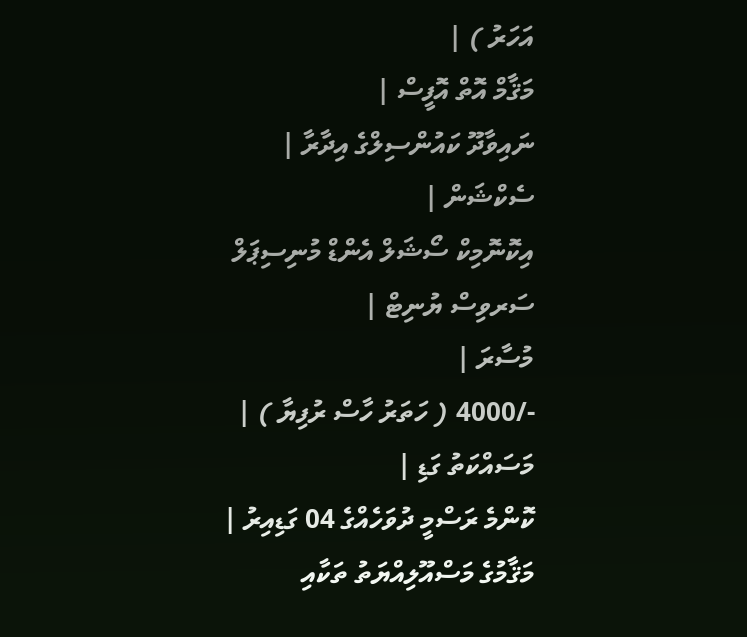އަހަރު ) |
މަޤާމް އޮތް އޮފީސް |
ނައިވާދޫ ކައުންސިލްގެ އިދާރާ |
ސެކްޝަން |
އިކޮނޮމިކް ސޯޝަލް އެންޑް މުނިސިޕަލް ސަރވިސް ޔުނިޓް |
މުސާރަ |
-/4000 ( ހަތަރު ހާސް ރުފިޔާ ) |
މަސައްކަތު ގަޑި |
ކޮންމެ ރަސްމީ ދުވަހެއްގެ 04 ގަޑިއިރު |
މަޤާމުގެ މަސްއޫލިއްޔަތު ތަކާއި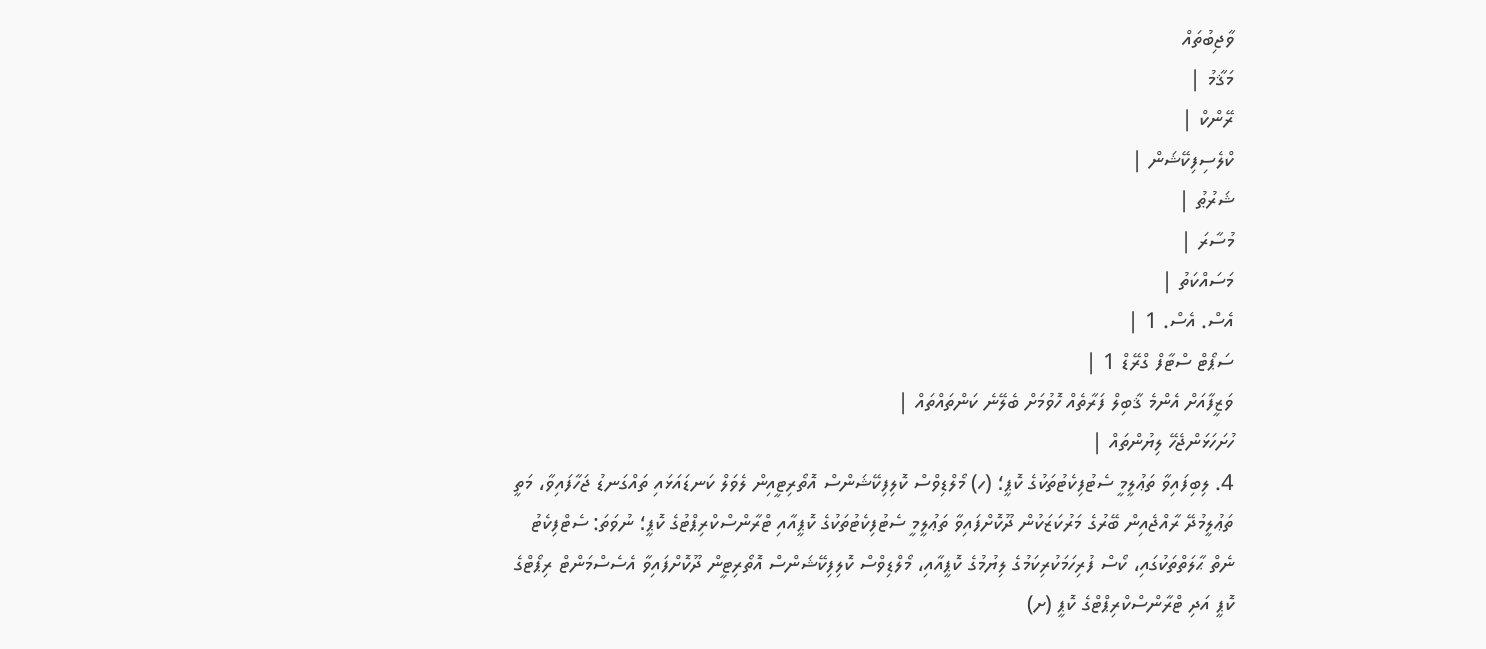ވާޖިބުތައް
މަޤާމު |
ރޭންކް |
ކްލެސިފިކޭޝަން |
ޝަރުޠު |
މުސާރަ |
މަސައްކަތު |
އެސް. އެސް. 1 |
ސަޕޯޓް ސްޓާފް ގްރޭޑް 1 |
ވަޒީފާއަށް އެންމެ ޤާބިލް ފަރާތެއް ހޮވުމަށް ބެލޭނެ ކަންތައްތައް |
ހުށަހަޅަންޖެހޭ ލިޔުންތައް |
4. ލިބިފައިވާ ތަޢުލީމީ ސެޓުފިކެޓުތަކުގެ ކޮޕީ؛ (ހ) މޯލްޑިވްސް ކޮލިފިކޭޝަންސް އޮތޯރިޓީއިން ލެވަލް ކަނޑައަޅައި ތައްގަނޑު ޖަހާފައިވާ، މަތީ ތަޢުލީމުދޭ ރާއްޖެއިން ބޭރުގެ މަރުކަޒަކުން ދޫކޮށްފައިވާ ތަޢުލީމީ ސެޓުފިކެޓުތަކުގެ ކޮޕީއާއި ޓްރާންސްކްރިޕްޓުގެ ކޮޕީ؛ ނުވަތަ: ސެޓްފިކެޓު ނެތް ޙާލަތްތަކުގައި، ކޯސް ފުރިހަމަކުރިކަމުގެ ލިޔުމުގެ ކޮޕީއާއި، މޯލްޑިވްސް ކޮލިފިކޭޝަންސް އޮތޯރިޓީން ދޫކޮށްފައިވާ އެސެސްމަންޓް ރިޕޯޓްގެ ކޮޕީ އަދި ޓްރާންސްކްރިޕްޓްގެ ކޮޕީ (ށ)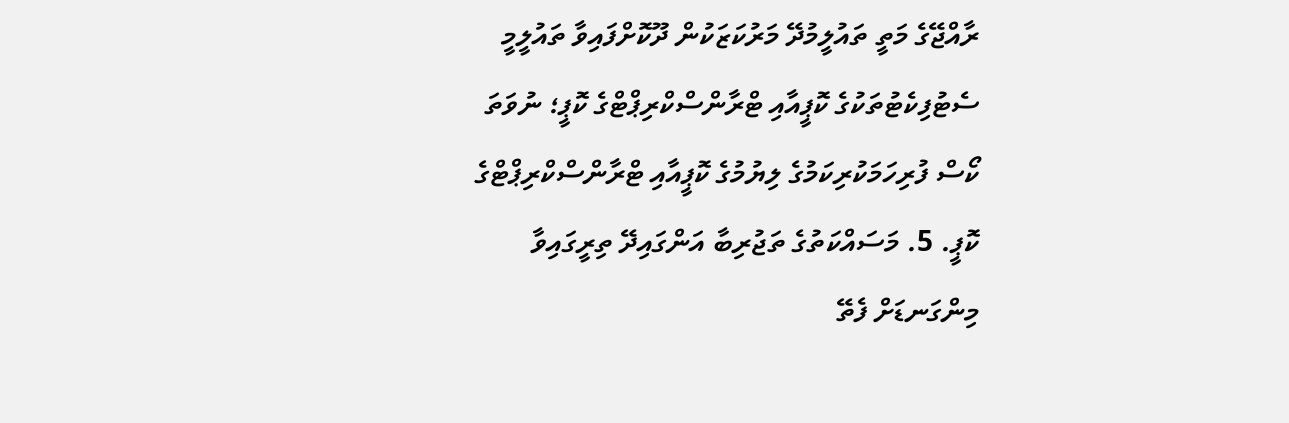ރާއްޖޭގެ މަތީ ތައުލީމުދޭ މަރުކަޒަކުން ދޫކޮށްފައިވާ ތައުލީމީ ސެޓުފިކެޓުތަކުގެ ކޮޕީއާއި ޓްރާންސްކްރިޕްޓްގެ ކޮޕީ؛ ނުވަތަ ކޯސް ފުރިހަމަކުރިކަމުގެ ލިޔުމުގެ ކޮޕީއާއި ޓްރާންސްކްރިޕްޓްގެ ކޮޕީ. 5. މަސައްކަތުގެ ތަޖުރިބާ އަންގައިދޭ ތިރީގައިވާ މިންގަނޑަށް ފެތޭ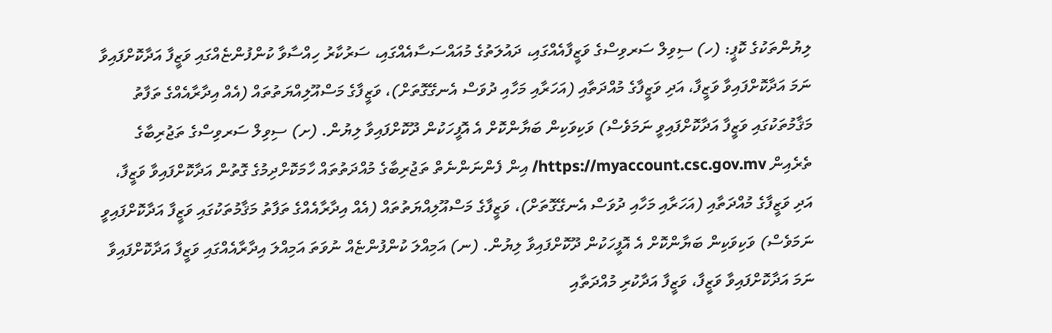ލިޔުންތަކުގެ ކޮޕީ: (ހ) ސިވިލް ސަރވިސްގެ ވަޒީފާއެއްގައި، ދައުލަތުގެ މުއައްސަސާއެއްގައި، ސަރުކާރު ހިއްސާވާ ކުންފުންޏެއްގައި ވަޒީފާ އަދާކޮށްފައިވާ ނަމަ އަދާކޮށްފައިވާ ވަޒީފާ، އަދި ވަޒީފާގެ މުއްދަތާއި (އަހަރާއި މަހާއި ދުވަސް އެނގޭގޮތަށް)، ވަޒީފާގެ މަސްއޫލިއްޔަތުތައް (އެއް އިދާރާއެއްގެ ތަފާތު މަޤާމުތަކުގައި ވަޒީފާ އަދާކޮށްފައިވީ ނަމަވެސް) ވަކިވަކިން ބަޔާންކޮށް އެ އޮފީހަކުން ދޫކޮށްފައިވާ ލިޔުން. (ށ) ސިވިލް ސަރވިސްގެ ތަޖުރިބާގެ ތެރެއިން https://myaccount.csc.gov.mv/ އިން ފެންނަންނެތް ތަޖުރިބާގެ މުއްދަތުތައް ހާމަކޮށްދިމުގެ ގޮތުން އަދާކޮށްފައިވާ ވަޒީފާ، އަދި ވަޒީފާގެ މުއްދަތާއި (އަހަރާއި މަހާއި ދުވަސް އެނގޭގޮތަށް)، ވަޒީފާގެ މަސްއޫލިއްޔަތުތައް (އެއް އިދާރާއެއްގެ ތަފާތު މަޤާމުތަކުގައި ވަޒީފާ އަދާކޮށްފައިވީ ނަމަވެސް) ވަކިވަކިން ބަޔާންކޮށް އެ އޮފީހަކުން ދޫކޮށްފައިވާ ލިޔުން. (ނ) އަމިއްލަ ކުންފުންޏެއް ނުވަތަ އަމިއްލަ އިދާރާއެއްގައި ވަޒީފާ އަދާކޮށްފައިވާ ނަމަ އަދާކޮށްފައިވާ ވަޒީފާ، ވަޒީފާ އަދާކުރި މުއްދަތާއި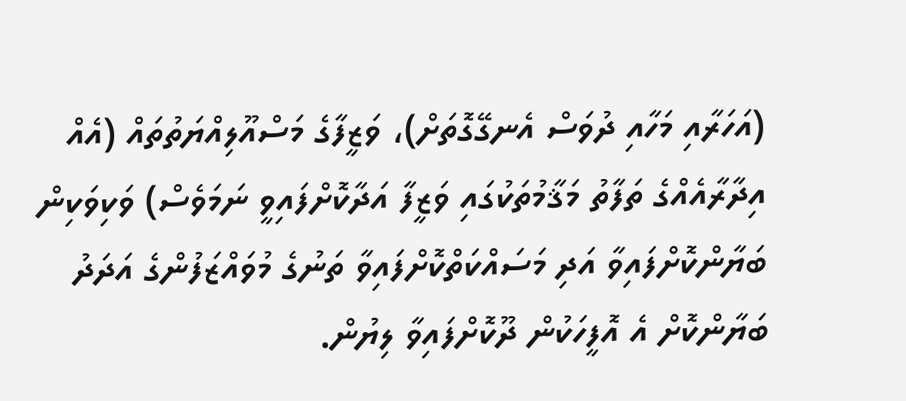(އަހަރާއި މަހާއި ދުވަސް އެނގޭގޮތަށް)، ވަޒީފާގެ މަސްއޫލިއްޔަތުތައް (އެއް އިދާރާއެއްގެ ތަފާތު މަޤާމުތަކުގައި ވަޒީފާ އަދާކޮށްފައިވީ ނަމަވެސް) ވަކިވަކިން ބަޔާންކޮށްފައިވާ އަދި މަސައްކަތްކޮށްފައިވާ ތަނުގެ މުވައްޒަފުންގެ އަދަދު ބަޔާންކޮށް އެ އޮފީހަކުން ދޫކޮށްފައިވާ ލިޔުން.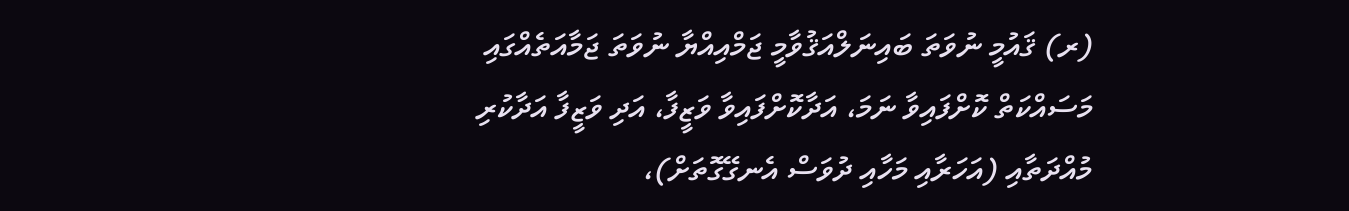(ރ) ޤައުމީ ނުވަތަ ބައިނަލްއަޤުވާމީ ޖަމްއިއްޔާ ނުވަތަ ޖަމާއަތެއްގައި މަސައްކަތް ކޮށްފައިވާ ނަމަ، އަދާކޮށްފައިވާ ވަޒީފާ، އަދި ވަޒީފާ އަދާކުރި މުއްދަތާއި (އަހަރާއި މަހާއި ދުވަސް އެނގޭގޮތަށް)،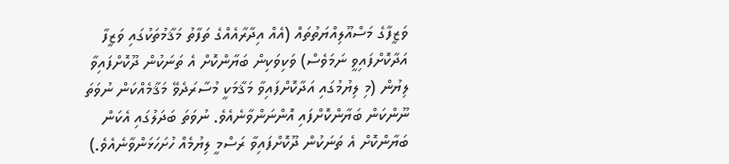ވަޒީފާގެ މަސްއޫލިއްޔަތުތައް (އެއް އިދާރާއެއްގެ ތަފާތު މަޤާމުތަކުގައި ވަޒީފާ އަދާކޮށްފައިވީ ނަމަވެސް) ވަކިވަކިން ބަޔާންކޮށް އެ ތަނަކުން ދޫކޮށްފައިވާ ލިޔުން (މި ލިޔުމުގައި އަދާކޮށްފައިވާ މަޤާމަކީ މުސާރަދެވޭ މަޤާމެއްކަން ނުވަތަ ނޫންކަން ބަޔާންކޮށްފައި އޮންނަންވާނެއެވެ. ނުވަތަ ބަދަލުގައި އެކަން ބަޔާންކޮށް އެ ތަނަކުން ދޫކޮށްފައިވާ ރަސްމީ ލިޔުމެއް ހުށަހަޅަންވާނެއެވެ.)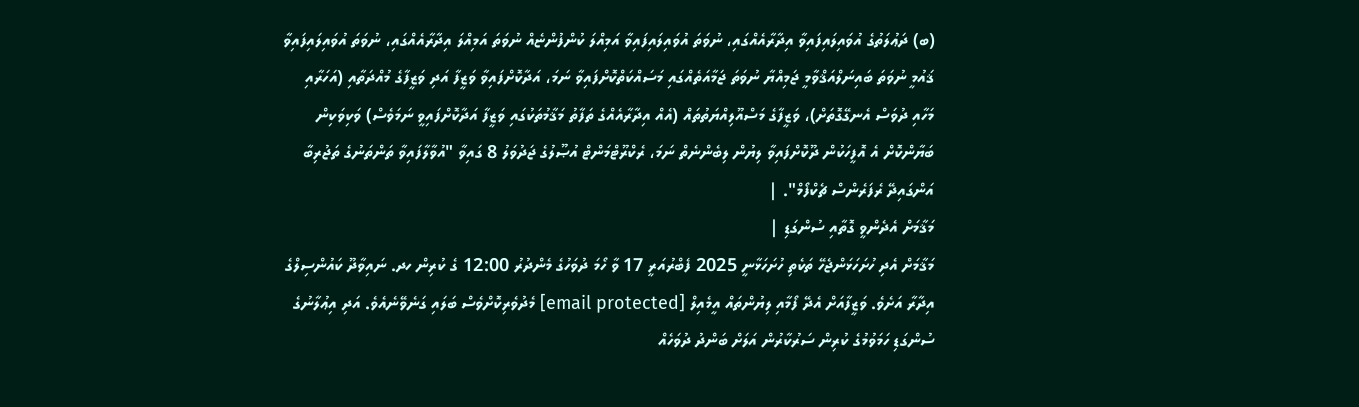(ބ) ދަޢުލަތުގެ އުވައިލައިފައިވާ އިދާރާއެއްގައި، ނުވަތަ އުވައިލައިފައިވާ އަމިއްލަ ކުންފުންޏެއް ނުވަތަ އަމިއްލަ އިދާރާއެއްގައި، ނުވަތަ އުވައިލައިފައިވާ ޤައުމީ ނުވަތަ ބައިނަލްއަޤްވާމީ ޖަމިއްޔާ ނުވަތަ ޖަމާއަތެއްގައި މަސައްކަތްކޮށްފައިވާ ނަމަ، އަދާކޮށްފައިވާ ވަޒީފާ އަދި ވަޒީފާގެ މުއްދަތާއި (އަހަރާއި މަހާއި ދުވަސް އެނގޭގޮތަށް)، ވަޒީފާގެ މަސްއޫލިއްޔަތުތައް (އެއް އިދާރާއެއްގެ ތަފާތު މަޤާމުތަކުގައި ވަޒީފާ އަދާކޮށްފައިވީ ނަމަވެސް) ވަކިވަކިން ބަޔާންކޮށް އެ އޮފީހަކުން ދޫކޮށްފައިވާ ލިޔުން ލިބެންނެތް ނަމަ، ރެކްރޫޓްމަންޓް އުޞޫލުގެ ޖަދުވަލު 8 ގައިވާ "އުވާލާފައިވާ ތަންތަނުގެ ތަޖުރިބާ އަންގައިދޭ ރެފަރެންސް ޗެކްފޯމް". |
މަޤާމަށް އެދެންވީ ގޮތާއި ސުންގަޑި |
މަޤާމަށް އެދި ހުށަހަޅަންޖެހޭ ތަކެތި ހުށަހަޅާނީ 2025 ފެބްރުއަރީ 17 ވާ ހޯމަ ދުވަހުގެ މެންދުރު 12:00 ގެ ކުރިން ހދ. ނައިވާދޫ ކައުންސިލްގެ އިދާރާ އަށެވެ. ވަޒީފާއަށް އެދޭ ފޯމާއި ލިޔުންތައް އީމެއިލް [email protected] މެދުވެރިކޮށްވެސް ބަލައި ގަނެވޭނެއެވެ. އަދި އިޢުލާނުގެ ސުންގަޑި ހަމަވުމުގެ ކުރިން ސަރުކާރުން އަލަށް ބަންދު ދުވަހެއް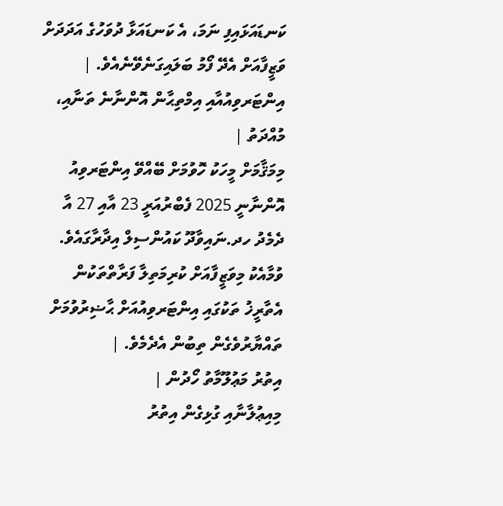ކަނޑައަޅައިފި ނަމަ، އެ ކަނޑައަޅާ ދުވަހުގެ އަދަދަށް ވަޒީފާއަށް އެދޭ ފޯމު ބަލައިގަނެވޭނެއެވެ. |
އިންޓަރވިއުއާއި އިމްތިޙާން އޮންނާނެ ތަނާއި، މުއްދަތު |
މިމަޤާމަށް މީހަކު ހޮވުމަށް ބޭއްވޭ އިންޓަރވިއު އޮންނާނީ 2025 ފެބްރުއަރީ 23 އާއި 27 އާ ދެމެދު ހދ.ނައިވާދޫ ކައުންސިލް އިދާރާގައެވެ. ވުމާއެކު މިވަޒީފާއަށް ކުރިމަތިލާ ފަރާތްތަކުން އެތާރީޚު ތަކުގައި އިންޓަރވިއުއަށް ޙާޟިރުވުމަށް ތައްޔާރުވެގެން ތިބުން އެދެމެވެ. |
އިތުރު މަޢުލޫމާތު ހޯދުން |
މިއިޢުލާނާއި ގުޅިގެން އިތުރު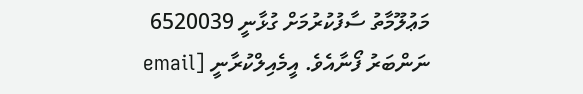މަޢުލޫމާތު ސާފުކުރުމަށް ގުޅާނީ 6520039 ނަންބަރު ފޯނާއެވެ. އީމެއިލްކުރާނީ [email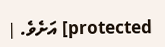protected] އަށެވެ. |